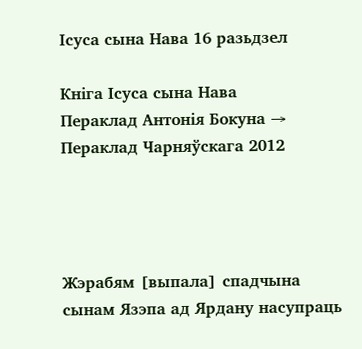Ісуса сына Нава 16 разьдзел

Кніга Ісуса сына Нава
Пераклад Антонія Бокуна → Пераклад Чарняўскага 2012




Жэрабям [выпала] спадчына сынам Язэпа ад Ярдану насупраць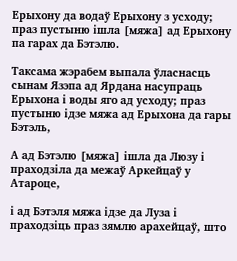Ерыхону да водаў Ерыхону з усходу; праз пустыню ішла [мяжа] ад Ерыхону па гарах да Бэтэлю.

Таксама жэрабем выпала ўласнасць сынам Язэпа ад Ярдана насупраць Ерыхона і воды яго ад усходу; праз пустыню ідзе мяжа ад Ерыхона да гары Бэтэль,

А ад Бэтэлю [мяжа] ішла да Люзу і праходзіла да межаў Аркейцаў у Атароце,

і ад Бэтэля мяжа ідзе да Луза і праходзіць праз зямлю арахейцаў, што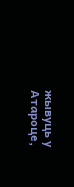жывуць у Атароце,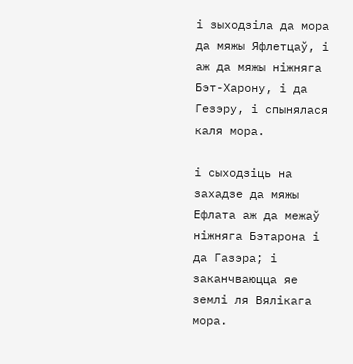і зыходзіла да мора да мяжы Яфлетцаў, і аж да мяжы ніжняга Бэт-Харону, і да Гезэру, і спынялася каля мора.

і сыходзіць на захадзе да мяжы Ефлата аж да межаў ніжняга Бэтарона і да Газэра; і заканчваюцца яе землі ля Вялікага мора.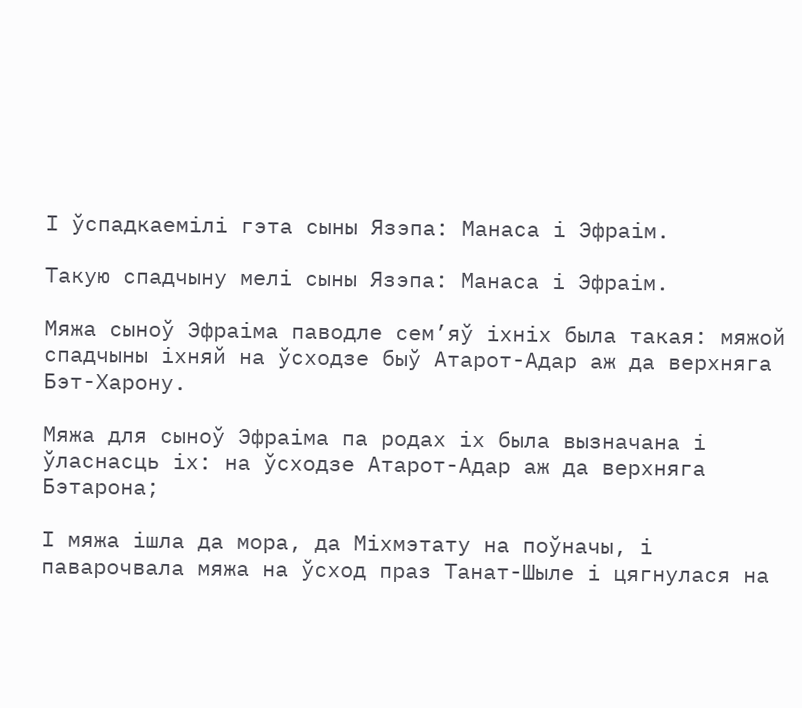І ўспадкаемілі гэта сыны Язэпа: Манаса і Эфраім.

Такую спадчыну мелі сыны Язэпа: Манаса і Эфраім.

Мяжа сыноў Эфраіма паводле сем’яў іхніх была такая: мяжой спадчыны іхняй на ўсходзе быў Атарот-Адар аж да верхняга Бэт-Харону.

Мяжа для сыноў Эфраіма па родах іх была вызначана і ўласнасць іх: на ўсходзе Атарот-Адар аж да верхняга Бэтарона;

І мяжа ішла да мора, да Міхмэтату на поўначы, і паварочвала мяжа на ўсход праз Танат-Шыле і цягнулася на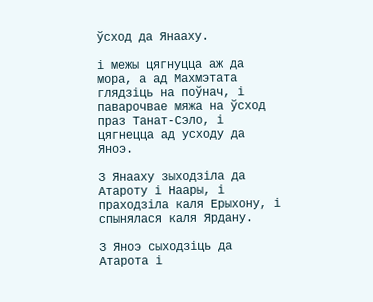ўсход да Янааху.

і межы цягнуцца аж да мора, а ад Махмэтата глядзіць на поўнач, і паварочвае мяжа на ўсход праз Танат-Сэло, і цягнецца ад усходу да Яноэ.

З Янааху зыходзіла да Атароту і Наары, і праходзіла каля Ерыхону, і спынялася каля Ярдану.

З Яноэ сыходзіць да Атарота і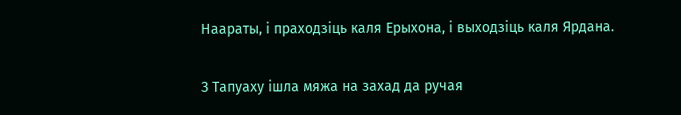Наараты, і праходзіць каля Ерыхона, і выходзіць каля Ярдана.

З Тапуаху ішла мяжа на захад да ручая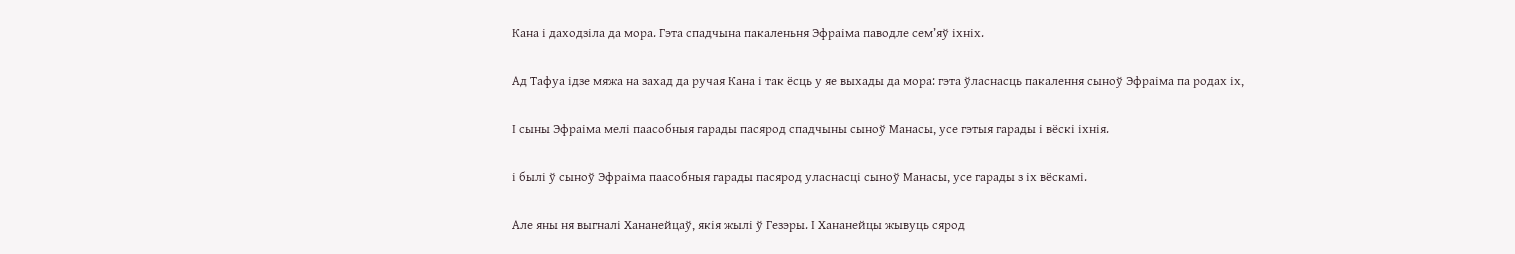Кана і даходзіла да мора. Гэта спадчына пакаленьня Эфраіма паводле сем’яў іхніх.

Ад Тафуа ідзе мяжа на захад да ручая Кана і так ёсць у яе выхады да мора: гэта ўласнасць пакалення сыноў Эфраіма па родах іх,

І сыны Эфраіма мелі паасобныя гарады пасярод спадчыны сыноў Манасы, усе гэтыя гарады і вёскі іхнія.

і былі ў сыноў Эфраіма паасобныя гарады пасярод уласнасці сыноў Манасы, усе гарады з іх вёскамі.

Але яны ня выгналі Хананейцаў, якія жылі ў Гезэры. І Хананейцы жывуць сярод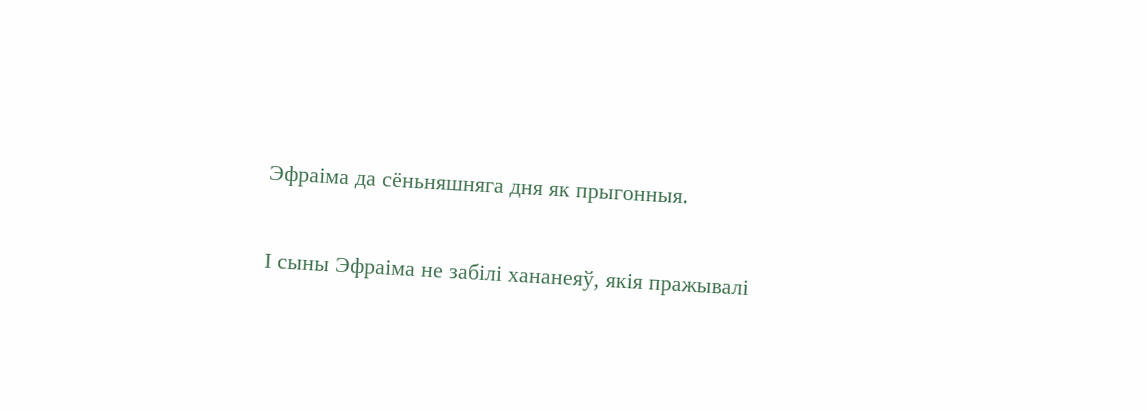Эфраіма да сёньняшняга дня як прыгонныя.

І сыны Эфраіма не забілі хананеяў, якія пражывалі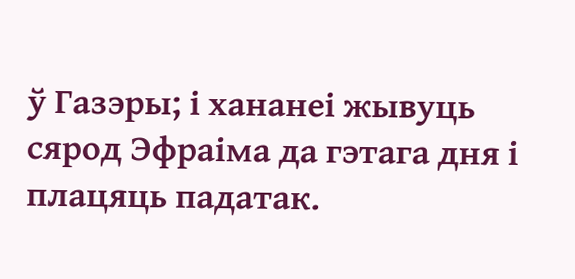ў Газэры; і хананеі жывуць сярод Эфраіма да гэтага дня і плацяць падатак.